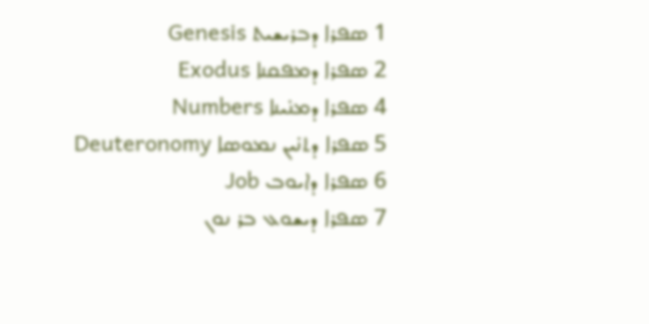1 ܣܦܪܐ ܕܒܪܝܫܝܬ Genesis
2 ܣܦܪܐ ܕܡܦܩܢܐ Exodus
4 ܣܦܪܐ ܕܡܢ̇ܝܢܐ Numbers
5 ܣܦܪܐ ܕܬܢ̇ܝܢ ܢܡܘܣܐ Deuteronomy
6 ܣܦܪܐ ܕܐܝܘܒ Job
7 ܣܦܪܐ ܕܝܫܘܥ ܒܪ ܢܘܢ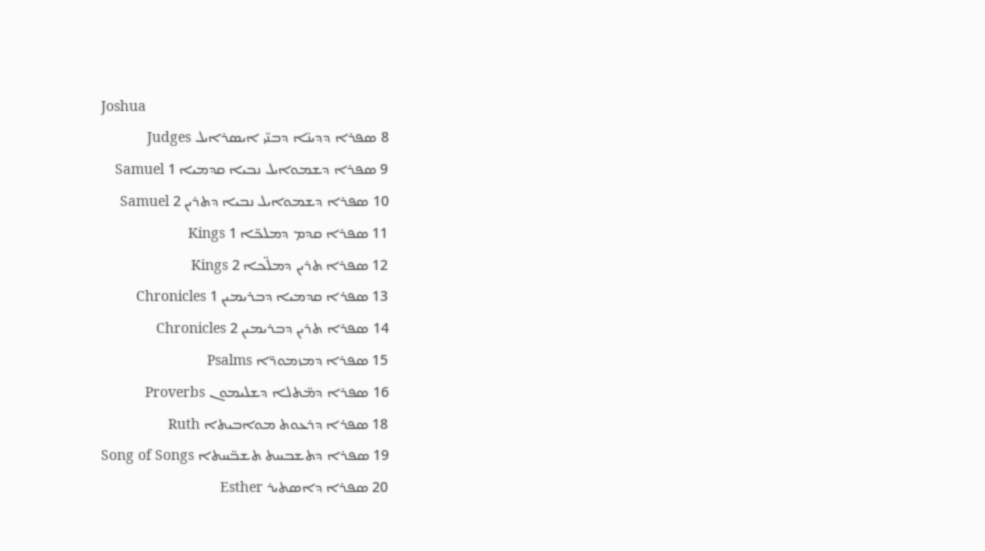Joshua
8 ܣܦܪܐ ܕܕܝܢ̈ܐ ܕܒܢ̈ܝ ܐܝܣܪܐܝܠ Judges
9 ܣܦܪܐ ܕܫܡܘܐܝܠ ܢܒܝܐ ܩܕܡܝܐ 1 Samuel
10 ܣܦܪܐ ܕܫܡܘܐܝܠ ܢܒܝܐ ܕܬܪܝܢ 2 Samuel
11 ܣܦܪܐ ܩܕܡ ܕܡܠܟ̈ܐ 1 Kings
12 ܣܦܪܐ ܬܪܝܢ ܕܡܠ̈ܟܐ 2 Kings
13 ܣܦܪܐ ܩܕܡܝܐ ܕܒܪܝܡܝܢ 1 Chronicles
14 ܣܦܪܐ ܬܪܝܢ ܕܒܪܝܡܝܢ 2 Chronicles
15 ܣܦܪܐ ܕܡܙܡܘܪ̈ܐ Psalms
16 ܣܦܪܐ ܕܡ̈ܬܠܐ ܕܫܠܝܡܘܢ Proverbs
18 ܣܦܪܐ ܕܪܥܘܬ ܡܘܐܒܝܬܐ Ruth
19 ܣܦܪܐ ܕܬܫܒܚܬ ܬܫܒ̈ܚܬܐ Song of Songs
20 ܣܦܪܐ ܕܐܣܬܝܪ Esther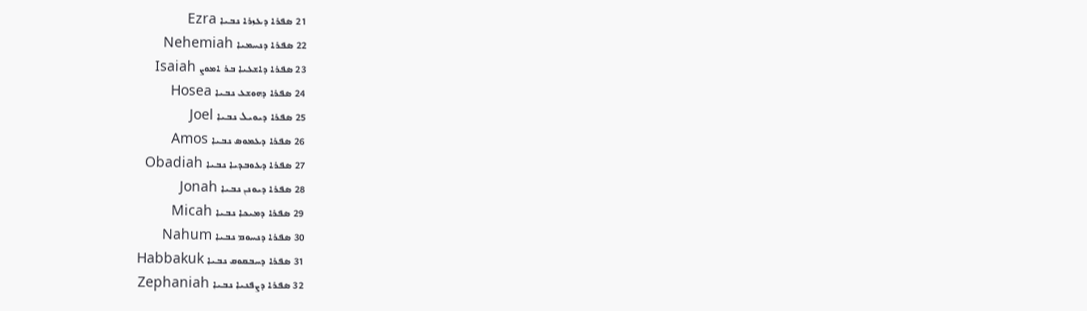21 ܣܦܪܐ ܕܥܙܪܐ ܢܒܝܐ Ezra
22 ܣܦܪܐ ܕܢܚܡܝܐ Nehemiah
23 ܣܦܪܐ ܕܐܫܥܝܐ ܒܪ ܐܡܘܨ Isaiah
24 ܣܦܪܐ ܕܗܘܫܥ ܢܒܝܐ Hosea
25 ܣܦܪܐ ܕܝܘܝܠ ܢܒܝܐ Joel
26 ܣܦܪܐ ܕܥܡܘܣ ܢܒܝܐ Amos
27 ܣܦܪܐ ܕܥܘܒܕܝܐ ܢܒܝܐ Obadiah
28 ܣܦܪܐ ܕܝܘܢܢ ܢܒܝܐ Jonah
29 ܣܦܪܐ ܕܡܝܟܐ ܢܒܝܐ Micah
30 ܣܦܪܐ ܕܢܚܘܡ ܢܒܝܐ Nahum
31 ܣܦܪܐ ܕܚܒܩܘܩ ܢܒܝܐ Habbakuk
32 ܣܦܪܐ ܕܨܦܢܝܐ ܢܒܝܐ Zephaniah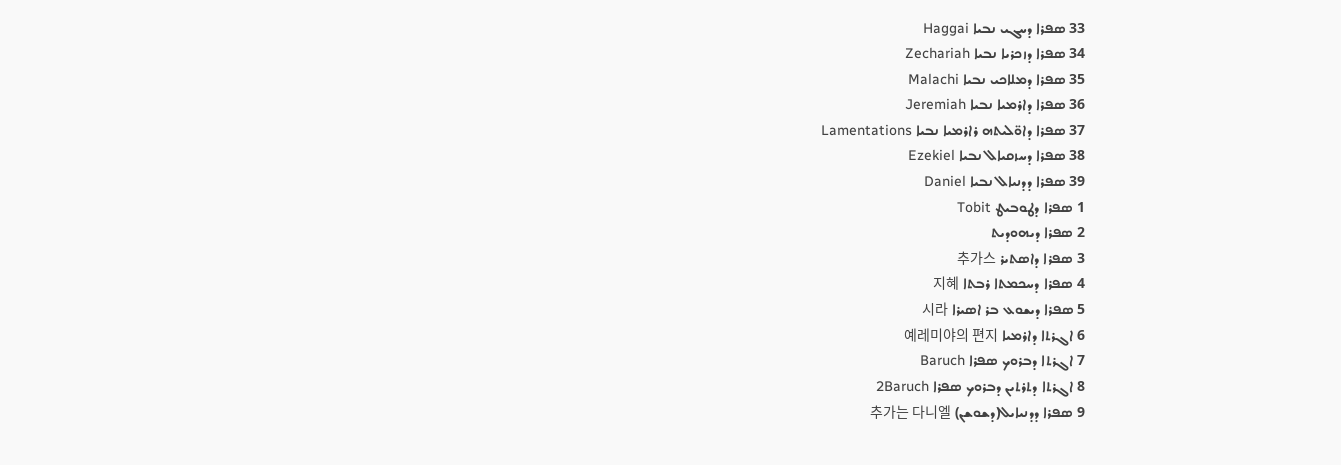33 ܣܦܪܐ ܕܚܓܝ ܢܒܝܐ Haggai
34 ܣܦܪܐ ܕܙܟܪܝܐ ܢܒܝܐ Zechariah
35 ܣܦܪܐ ܕܡܠܐܟܝ ܢܒܝܐ Malachi
36 ܣܦܪܐ ܕܐܪܡܝܐ ܢܒܝܐ Jeremiah
37 ܣܦܪܐ ܕܐܘ̈ܠܝܬܗ ܪܐܪܡܝܐ ܢܒܝܐ Lamentations
38 ܣܦܪܐ ܕܚܙܩܝܐܠ ܢܒܝܐ Ezekiel
39 ܣܦܪܐ ܕܕܢܝܐܠ ܢܒܝܐ Daniel
1 ܣܦܪܐ ܕܛܘܒܝܛ Tobit
2 ܣܦܪܐ ܕܝܗܘܕܝܬ
3 ܣܦܪܐ ܕܐܣܬܝܪ 추가스
4 ܣܦܪܐ ܕܚܟܡܬܐ ܪܒܬܐ 지혜
5 ܣܦܪܐ ܕܝܫܘܥ ܒܪ ܐܣܝܪܐ 시라
6 ܐܓܪܬܐ ܕܐܪܡܝܐ 예레미야의 편지
7 ܐܓܪܬܐ ܕܒܪܘܟ ܣܦܪܐ Baruch
8 ܐܓܪܬܐ ܕܬܪܬܝܢ ܕܒܪܘܟ ܣܦܪܐ 2Baruch
9 ܣܦܪܐ ܕܕܢܝܐܝܠ(ܕܫܘܫܢ) 추가는 다니엘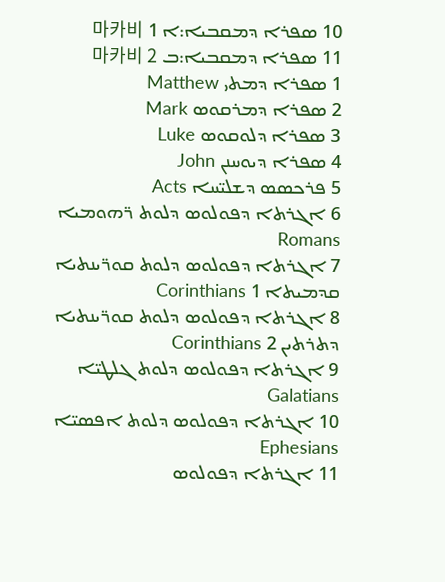10 ܣܦܪܐ ܕܡܩܒܝܐ:ܐ 1 마카비
11 ܣܦܪܐ ܕܡܩܒܝܐ:ܒ 마카비 2
1 ܣܦܪܐ ܕܡܬܝ Matthew
2 ܣܦܪܐ ܕܡܪܩܘܣ Mark
3 ܣܦܪܐ ܕܠܘܩܘܣ Luke
4 ܣܦܪܐ ܕܝܘܚܢܢ John
5 ܦܪܟܣܣ ܕܫܠܝ̈ܚܐ Acts
6 ܐܓܪܬܐ ܕܦܘܠܘܣ ܕܠܘܬ ܪ̈ܗܘܡܝܐ Romans
7 ܐܓܪܬܐ ܕܦܘܠܘܣ ܕܠܘܬ ܩܘܪ̈ܝܢܬܝܐ ܩܕܡܝܬܐ 1 Corinthians
8 ܐܓܪܬܐ ܕܦܘܠܘܣ ܕܠܘܬ ܩܘܪ̈ܝܢܬܝܐ ܕܬܪܬܝܢ 2 Corinthians
9 ܐܓܪܬܐ ܕܦܘܠܘܣ ܕܠܘܬ ܓܠܛܝ̈ܐ Galatians
10 ܐܓܪܬܐ ܕܦܘܠܘܣ ܕܠܘܬ ܐܦܣܝ̈ܐ Ephesians
11 ܐܓܪܬܐ ܕܦܘܠܘܣ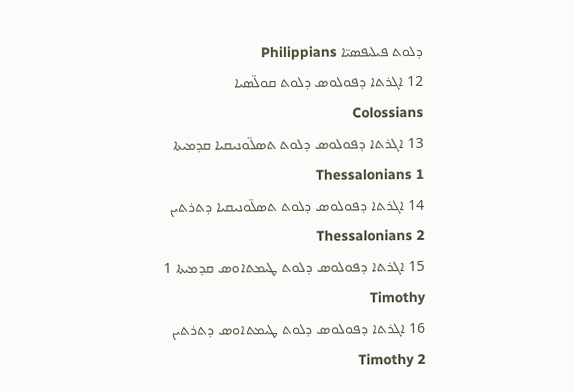ܕܠܘܬ ܦܝܠܝܦܣܝ̈ܐ Philippians
12 ܐܓܪܬܐ ܕܦܘܠܘܣ ܕܠܘܬ ܩܘܠ̈ܣܝܐ Colossians
13 ܐܓܪܬܐ ܕܦܘܠܘܣ ܕܠܘܬ ܬܣܠ̈ܘܢܝܩܝܐ ܩܕܡܝܬܐ 1 Thessalonians
14 ܐܓܪܬܐ ܕܦܘܠܘܣ ܕܠܘܬ ܬܣܠ̈ܘܢܝܩܝܐ ܕܬܪܬܝܢ 2 Thessalonians
15 ܐܓܪܬܐ ܕܦܘܠܘܣ ܕܠܘܬ ܛܝܡܬܐܘܣ ܩܕܡܝܬܐ 1 Timothy
16 ܐܓܪܬܐ ܕܦܘܠܘܣ ܕܠܘܬ ܛܝܡܬܐܘܣ ܕܬܪܬܝܢ 2 Timothy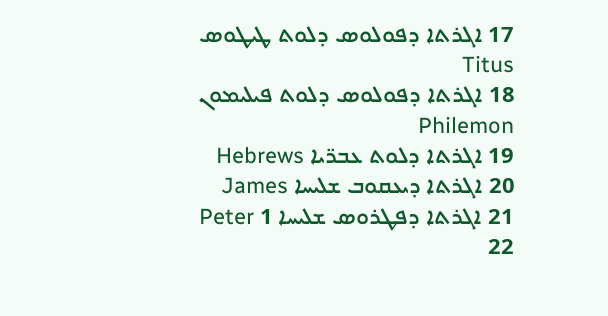17 ܐܓܪܬܐ ܕܦܘܠܘܣ ܕܠܘܬ ܛܝܛܘܣ Titus
18 ܐܓܪܬܐ ܕܦܘܠܘܣ ܕܠܘܬ ܦܝܠܝܡܘܢ Philemon
19 ܐܓܪܬܐ ܕܠܘܬ ܥܒܪ̈ܝܐ Hebrews
20 ܐܓܪܬܐ ܕܝܥܩܘܒ ܫܠܝܚܐ James
21 ܐܓܪܬܐ ܕܦܛܪܘܣ ܫܠܝܚܐ 1 Peter
22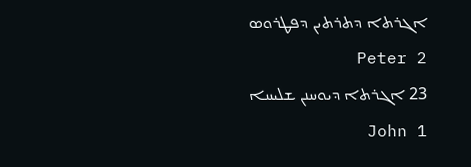ܐܓܪܬܐ ܕܬܪܬܝܢ ܕܦܛܪܘܣ 2 Peter
23 ܐܓܪܬܐ ܕܝܘܚܢܢ ܫܠܝܚܐ 1 John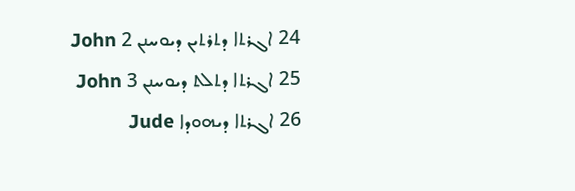24 ܐܓܪܬܐ ܕܬܪܬܝܢ ܕܝܘܚܢܢ 2 John
25 ܐܓܪܬܐ ܕܬܠܬ ܕܝܘܚܢܢ 3 John
26 ܐܓܪܬܐ ܕܝܗܘܕܐ Jude